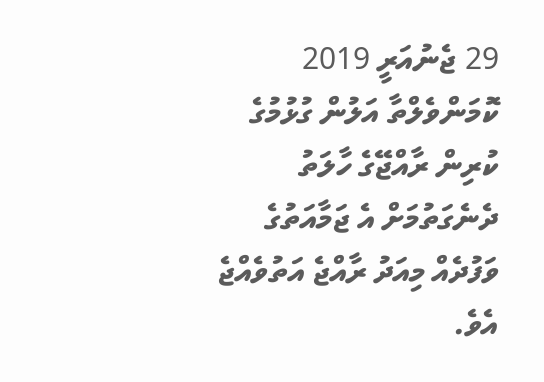29 ޖެނުއަރީ 2019
ކޮމަންވެލްތާ އަލުން ގުޅުމުގެ ކުރިން ރާއްޖޭގެ ހާލަތު ދެނެގަތުމަށް އެ ޖަމާއަތުގެ ވަފުދެއް މިއަދު ރާއްޖެ އަތުވެއްޖެ އެވެ.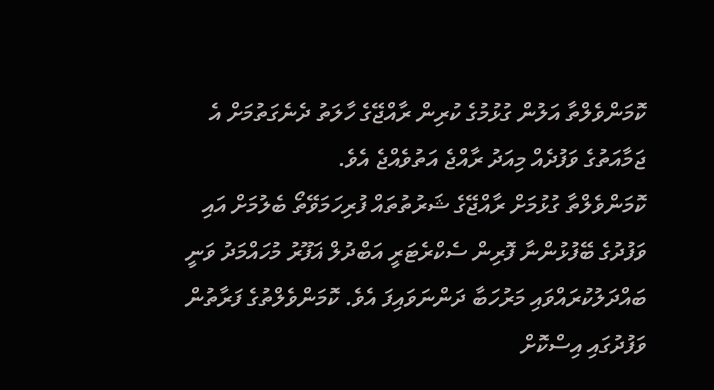ކޮމަންވެލްތާ އަލުން ގުޅުމުގެ ކުރިން ރާއްޖޭގެ ހާލަތު ދެނެގަތުމަށް އެ ޖަމާއަތުގެ ވަފުދެއް މިއަދު ރާއްޖެ އަތުވެއްޖެ އެވެ.
ކޮމަންވެލްތާ ގުޅުމަށް ރާއްޖޭގެ ޝަރުތުތައް ފުރިހަމަވޭތޯ ބެލުމަށް އައި ވަފުދުގެ ބޭފުޅުންނާ ފޮރިން ސެކްރެޓަރީ އަބްދުލް ޣަފޫރު މުހައްމަދު ވަނީ ބައްދަލުކުރައްވައި މަރުހަބާ ދަންނަވައިފަ އެވެ. ކޮމަންވެލްތުގެ ފަރާތުން ވަފުދުގައި އިސްކޮށް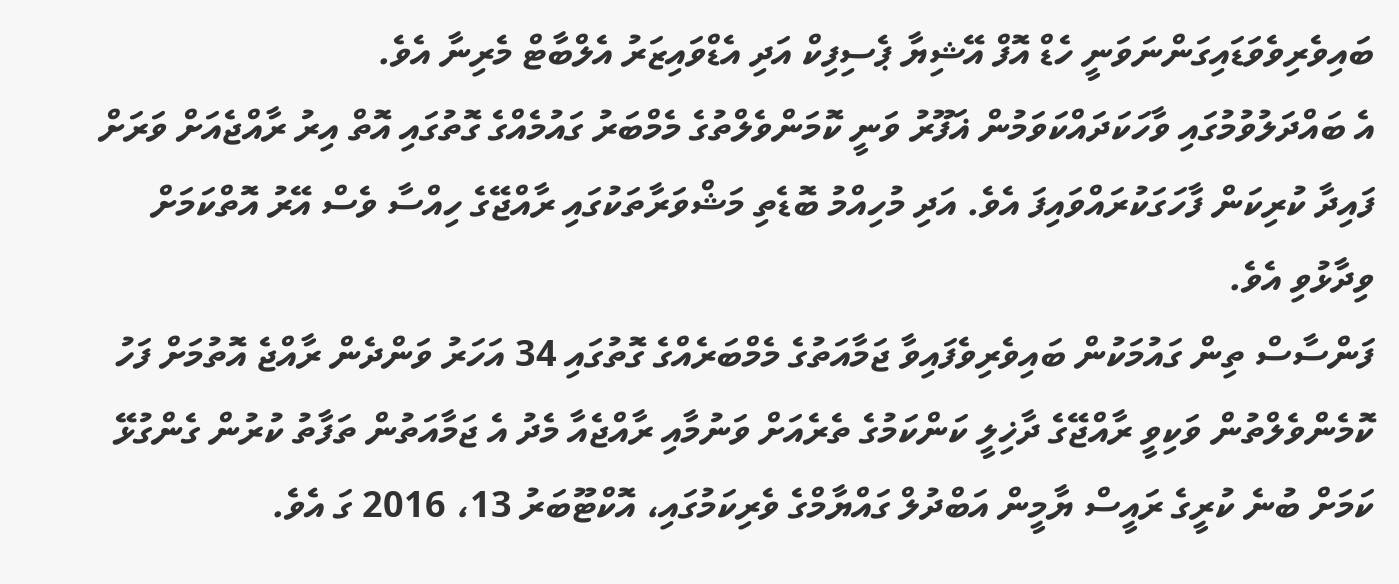ބައިވެރިވެވަޑައިގަންނަވަނީ ހެޑް އޮފް އޭޝިޔާ ޕެސިފިކް އަދި އެޑްވައިޒަރު އެލްބާޓް މެރިނާ އެވެ.
އެ ބައްދަލުވުމުގައި ވާހަކަދައްކަވަމުން ޣަފޫރު ވަނީ ކޮމަންވެލްތުގެ މެމްބަރު ގައުމެއްގެ ގޮތުގައި އޮތް އިރު ރާއްޖެއަށް ވަރަށް ފައިދާ ކުރިކަން ފާހަގަކުރައްވައިފަ އެވެ. އަދި މުހިއްމު ބޮޑެތި މަޝްވަރާތަކުގައި ރާއްޖޭގެ ހިއްސާ ވެސް އޭރު އޮތްކަމަށް ވިދާޅުވި އެވެ.
ފަންސާސް ތިން ގައުމަކުން ބައިވެރިވެފައިވާ ޖަމާއަތުގެ މެމްބަރެއްގެ ގޮތުގައި 34 އަހަރު ވަންދެން ރާއްޖެ އޮތުމަށް ފަހު ކޮމެންވެލްތުން ވަކިވީ ރާއްޖޭގެ ދާޚިލީ ކަންކަމުގެ ތެރެއަށް ވަނުމާއި ރާއްޖެއާ މެދު އެ ޖަމާއަތުން ތަފާތު ކުރުން ގެންގުޅޭ ކަމަށް ބުނެ ކުރީގެ ރައީސް ޔާމީން އަބްދުލް ގައްޔާމްގެ ވެރިކަމުގައި، އޮކްޓޫބަރު 13، 2016 ގަ އެވެ.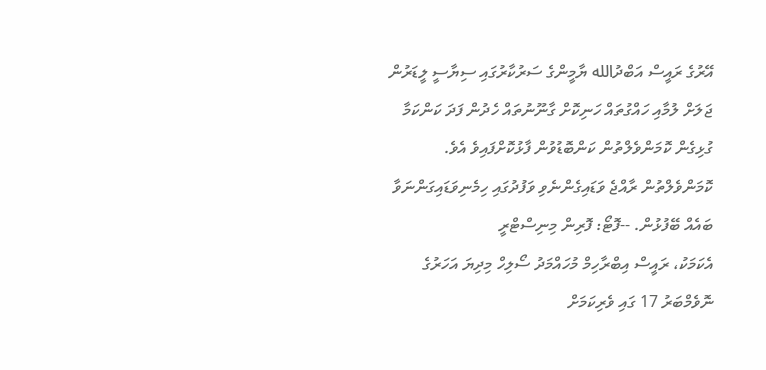އޭރުގެ ރައީސް އަބްދުالله ޔާމީންގެ ސަރުކާރުގައި ސިޔާސީ ލީޑަރުން ޖަލަށް ލުމާއި ހައްގުތައް ހަނިކޮށް ގާނޫނުތައް ހެދުން ފަދަ ކަންކަމާ ގުޅިގެން ކޮމަންވެލްތުން ކަންބޮޑުވުން ފާޅުކޮށްފައިވެ އެވެ.
ކޮމަންވެލްތުން ރާއްޖެ ވަޑައިގެންނެވި ވަފުދުގައި ހިމެނިވަޑައިގަންނަވާ ބައެއް ބޭފުޅުން. --ފޮޓޯ: ފޮރިން މިނިސްޓްރީ
އެކަމަކު، ރައީސް އިބްރާހިމް މުހައްމަދު ސޯލިހް މިދިޔަ އަހަރުގެ ނޮވެމްބަރު 17 ގައި ވެރިކަމަށް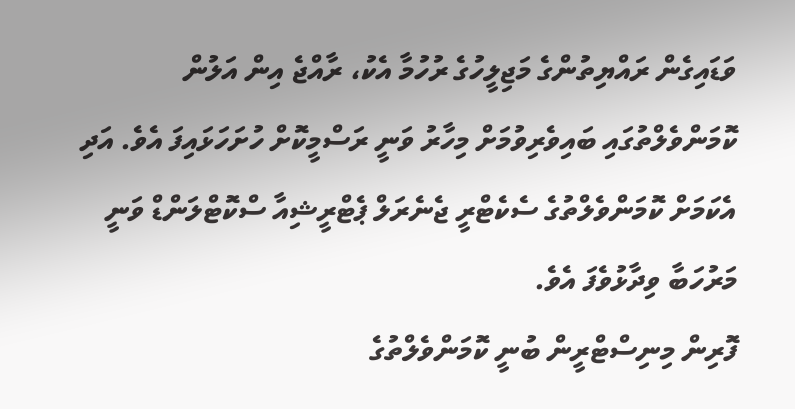ވަޑައިގެން ރައްޔިތުންގެ މަޖިލީހުގެ ރުހުމާ އެކު، ރާއްޖެ އިން އަލުން ކޮމަންވެލްތުގައި ބައިވެރިވުމަށް މިހާރު ވަނީ ރަސްމީކޮށް ހުށަހަޅައިފަ އެވެ. އަދި އެކަމަށް ކޮމަންވެލްތުގެ ސެކެޓްރީ ޖެނެރަލް ޕެޓްރީޝިއާ ސްކޮޓްލަންޑް ވަނީ މަރުހަބާ ވިދާޅުވެފަ އެވެ.
ފޮރިން މިނިސްޓްރީން ބުނީ ކޮމަންވެލްތުގެ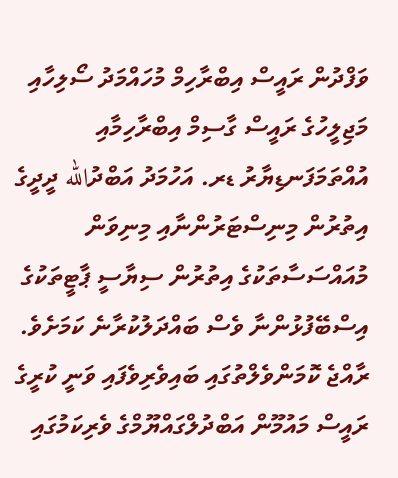ވަފްދުން ރައީސް އިބްރާހިމް މުހައްމަދު ސޯލިހާއި މަޖިލީހުގެ ރައީސް ގާސިމް އިބްރާހިމާއި އުއްތަމަފަނޑިޔާރު ޑރ. އަހުމަދު އަބްދުالله ދީދީގެ އިތުރުން މިނިސްޓަރުންނާއި މިނިވަން މުއައްސަސާތަކުގެ އިތުރުން ސިޔާސީ ޕާޓީތަކުގެ އިސްބޭފުޅުންނާ ވެސް ބައްދަލުކުރާނެ ކަމަށެވެ.
ރާއްޖެ ކޮމަންވެލްތުގައި ބައިވެރިވެފައި ވަނީ ކުރީގެ ރައީސް މައުމޫން އަބްދުލްގައްޔޫމްގެ ވެރިކަމުގައި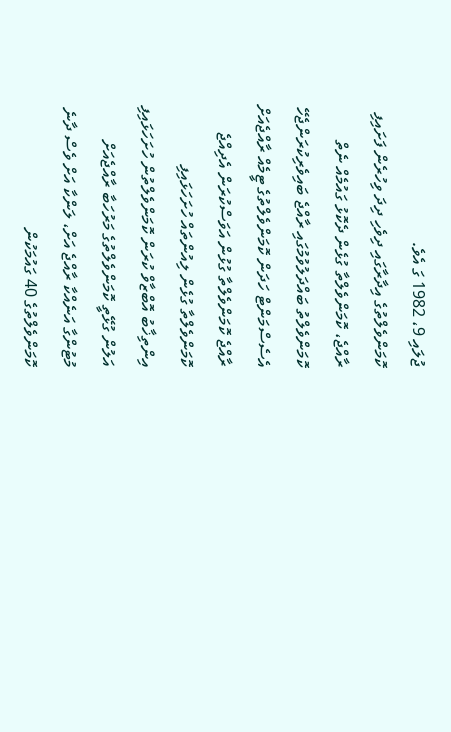ޖުލައި 9، 1982 ގަ އެވެ.
ކޮމަންވެލްތުގެ އިދާރާގައި ދިވެހި ދިދަ ވިހުރެން ފަށައިފި
ރާއްޖެ، ކޮމަންވެލްތާ ގުޅެން ދެކޮޅު ގައުމެއް ނެތް
ކޮމަންވެލްތު ބައްދަލުވުމުގައި ރާއްޖެ ބައިވެރިކުރަންޖެހޭ
އެސެސްމަންޓް ހަދަން ކޮމަންވެލްތުގެ ޓީމެއް ރާއްޖެއަށް
ރާއްޖެ ކޮމަންވެލްތާ ގުޅުން އަވަސްކުރަން އެދިއްޖެ
ކޮމަންވެލްތާ ގުޅެން ލިއުންތައް ހުށަހަޅައިފި
އިންތިޚާބު އޮބްޒާވް ކުރަން ކޮމަންވެލްތުން ހުށަހަޅައިފި
އަލުން ގުޅޭތީ ކޮމަންވެލްތުގެ މަރުހަބާ ރާއްޖެއަށް
މުޓުންގާ އަނެއްކާ ރާއްޖެ އަށް، ލަންކާ އަށް ވެސް ދާނެ
ކޮމަންވެލްތުގެ 40 ގައުމަކުން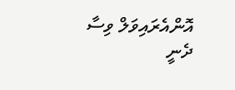އޮންއެރައިވަލް ވިސާ ދެނީ